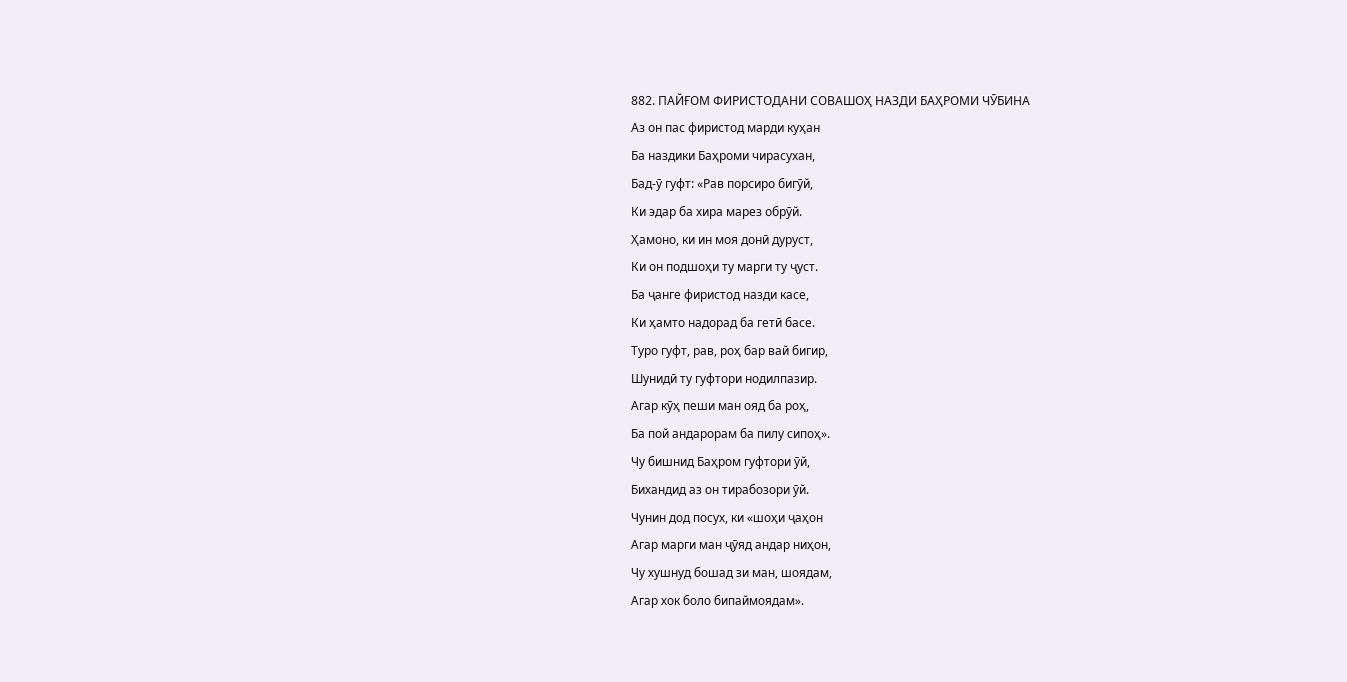882. ПАЙҒОМ ФИРИСТОДАНИ СОВАШОҲ НАЗДИ БАҲРОМИ ЧӮБИНА
Аз он пас фиристод марди куҳан
Ба наздики Баҳроми чирасухан,
Бад-ӯ гуфт: «Рав порсиро бигӯй,
Ки эдар ба хира марез обрӯй.
Ҳамоно, ки ин моя донӣ дуруст,
Ки он подшоҳи ту марги ту ҷуст.
Ба ҷанге фиристод назди касе,
Ки ҳамто надорад ба гетӣ басе.
Туро гуфт, рав, роҳ бар вай бигир,
Шунидӣ ту гуфтори нодилпазир.
Агар кӯҳ пеши ман ояд ба роҳ,
Ба пой андарорам ба пилу сипоҳ».
Чу бишнид Баҳром гуфтори ӯй,
Бихандид аз он тирабозори ӯй.
Чунин дод посух, ки «шоҳи ҷаҳон
Агар марги ман ҷӯяд андар ниҳон,
Чу хушнуд бошад зи ман, шоядам,
Агар хок боло бипаймоядам».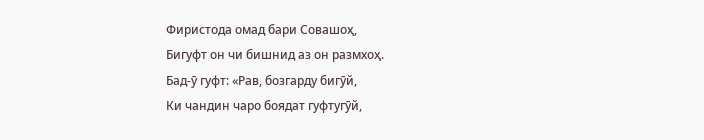Фиристода омад бари Совашоҳ,
Бигуфт он чи бишнид аз он размхоҳ.
Бад-ӯ гуфт: «Рав, бозгарду бигӯй,
Ки чандин чаро боядат гуфтугӯй,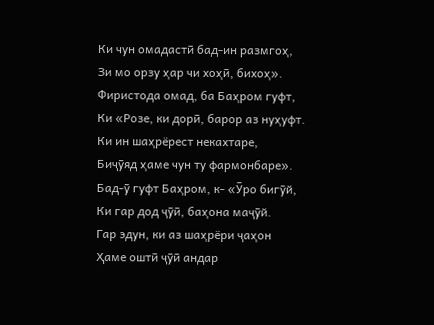Ки чун омадастӣ бад-ин размгоҳ,
Зи мо орзу ҳар чи хоҳӣ, бихоҳ».
Фиристода омад, ба Баҳром гуфт,
Ки «Розе, ки дорӣ, барор аз нуҳуфт.
Ки ин шаҳрёрест некахтаре,
Биҷӯяд ҳаме чун ту фармонбаре».
Бад-ӯ гуфт Баҳром, к- «Ӯро бигӯй,
Ки гар дод ҷӯӣ, баҳона маҷӯй.
Гар эдун, ки аз шаҳрёри ҷаҳон
Ҳаме оштӣ ҷӯӣ андар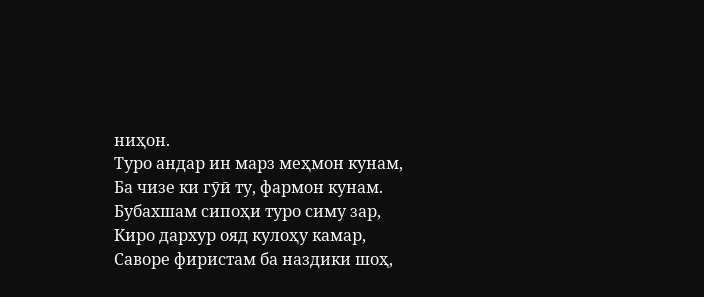ниҳон.
Туро андар ин марз меҳмон кунам,
Ба чизе ки гӯӣ ту, фармон кунам.
Бубахшам сипоҳи туро симу зар,
Киро дархур ояд кулоҳу камар,
Саворе фиристам ба наздики шоҳ,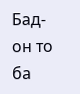Бад-он то ба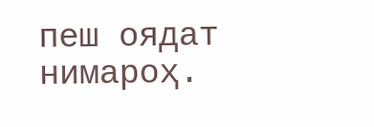пеш оядат нимароҳ.